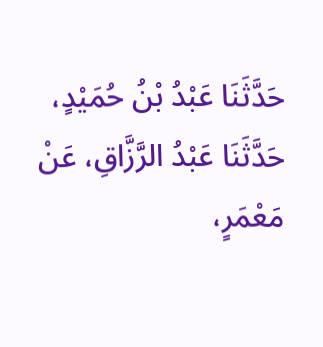حَدَّثَنَا عَبْدُ بْنُ حُمَيْدٍ، حَدَّثَنَا عَبْدُ الرَّزَّاقِ، عَنْ مَعْمَرٍ،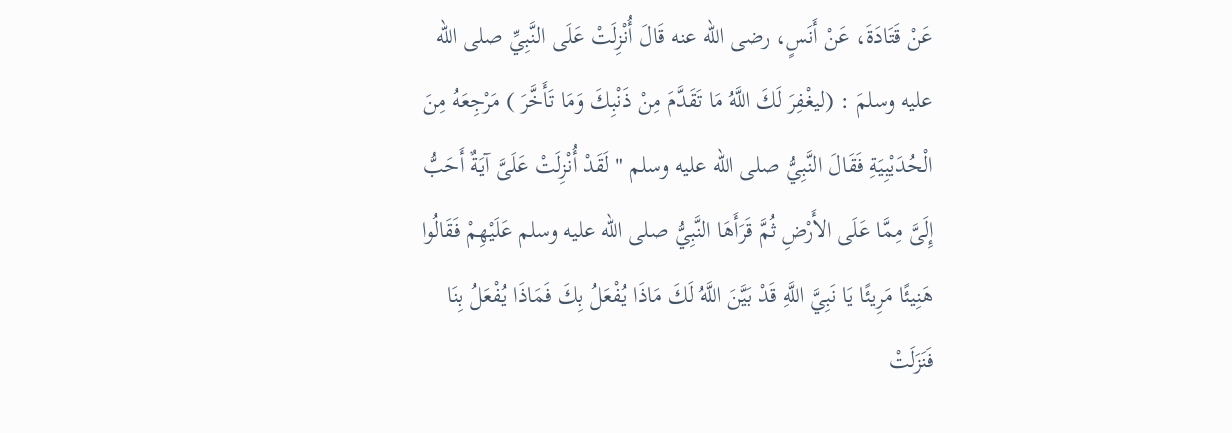عَنْ قَتَادَةَ، عَنْ أَنَسٍ، رضى الله عنه قَالَ أُنْزِلَتْ عَلَى النَّبِيِّ صلى الله عليه وسلمَ : (ليغْفِرَ لَكَ اللَّهُ مَا تَقَدَّمَ مِنْ ذَنْبِكَ وَمَا تَأَخَّرَ ) مَرْجِعَهُ مِنَ الْحُدَيْبِيَةِ فَقَالَ النَّبِيُّ صلى الله عليه وسلم " لَقَدْ أُنْزِلَتْ عَلَىَّ آيَةٌ أَحَبُّ إِلَىَّ مِمَّا عَلَى الأَرْضِ ثُمَّ قَرَأَهَا النَّبِيُّ صلى الله عليه وسلم عَلَيْهِمْ فَقَالُوا هَنِيئًا مَرِيئًا يَا نَبِيَّ اللَّهِ قَدْ بَيَّنَ اللَّهُ لَكَ مَاذَا يُفْعَلُ بِكَ فَمَاذَا يُفْعَلُ بِنَا فَنَزَلَتْ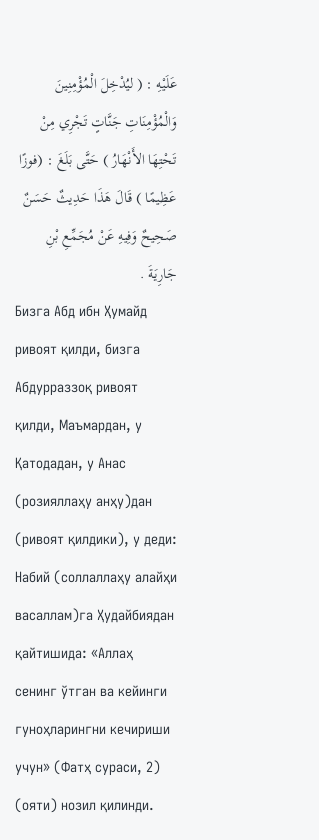عَلَيْهِ : ( ليُدْخِلَ الْمُؤْمِنِينَ وَالْمُؤْمِنَاتِ جَنَّاتٍ تَجْرِي مِنْ تَحْتِهَا الأَنْهَارُ ) حَتَّى بَلَغَ : (فوزًا عَظِيمًا ) قَالَ هَذَا حَدِيثٌ حَسَنٌ صَحِيحٌ وَفِيهِ عَنْ مُجَمِّعِ بْنِ جَارِيَةَ .
Бизга Абд ибн Ҳумайд ривоят қилди, бизга Абдурраззоқ ривоят қилди, Маъмардан, у Қатодадан, у Анас (розияллаҳу анҳу)дан (ривоят қилдики), у деди: Набий (соллаллаҳу алайҳи васаллам)га Ҳудайбиядан қайтишида: «Аллаҳ сенинг ўтган ва кейинги гуноҳларингни кечириши учун» (Фатҳ сураси, 2) (ояти) нозил қилинди.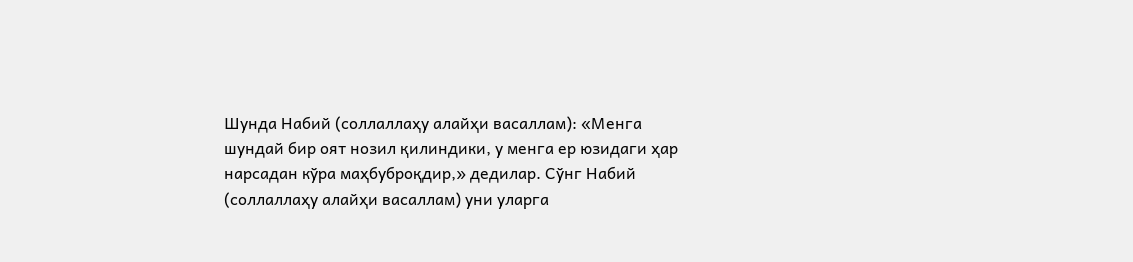Шунда Набий (соллаллаҳу алайҳи васаллам): «Менга шундай бир оят нозил қилиндики, у менга ер юзидаги ҳар нарсадан кўра маҳбуброқдир,» дедилар. Сўнг Набий (соллаллаҳу алайҳи васаллам) уни уларга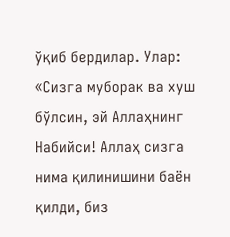ўқиб бердилар. Улар: «Сизга муборак ва хуш бўлсин, эй Аллаҳнинг Набийси! Аллаҳ сизга нима қилинишини баён қилди, биз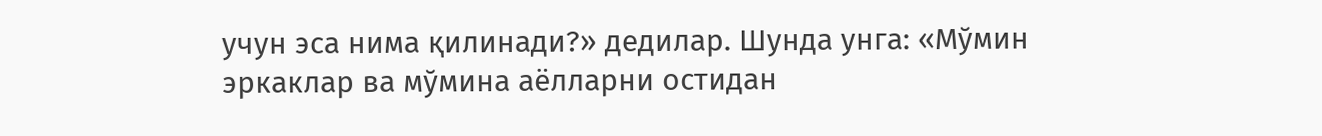учун эса нима қилинади?» дедилар. Шунда унга: «Мўмин эркаклар ва мўмина аёлларни остидан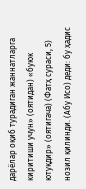дарёлар оқиб турадиган жаннатларга киритиши учун» (оятидан) «буюк ютуқдир» (оятигача) (Фатҳ сураси, 5) нозил қилинди. (Абу Исо) деди: бу ҳадис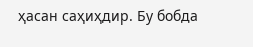ҳасан саҳиҳдир. Бу бобда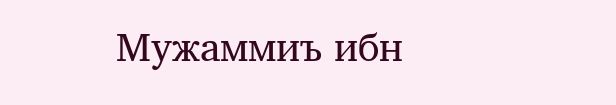Мужаммиъ ибн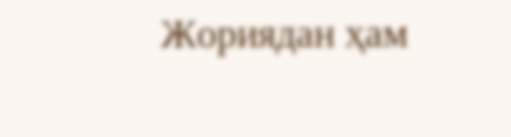Жориядан ҳам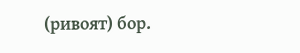(ривоят) бор.